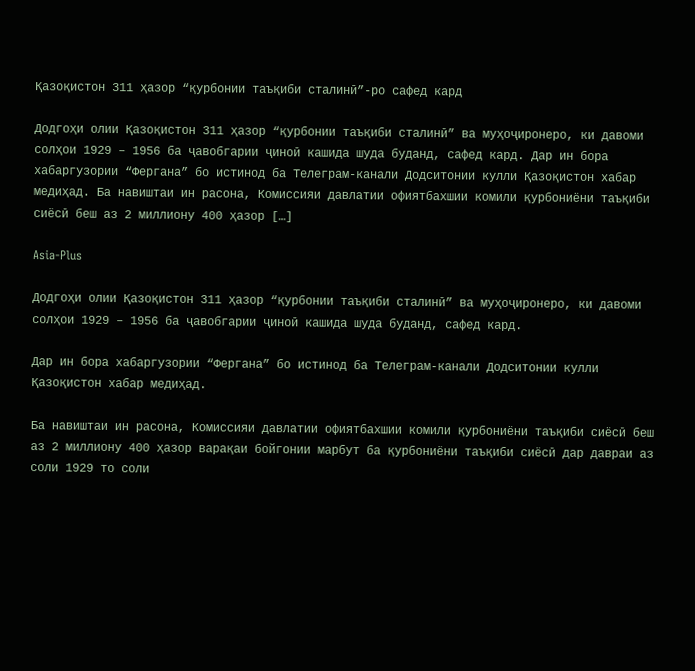Қазоқистон 311 ҳазор “қурбонии таъқиби сталинӣ”-ро сафед кард

Додгоҳи олии Қазоқистон 311 ҳазор “қурбонии таъқиби сталинӣ” ва муҳоҷиронеро, ки давоми солҳои 1929 – 1956 ба ҷавобгарии ҷиноӣ кашида шуда буданд, сафед кард. Дар ин бора хабаргузории “Фергана” бо истинод ба Телеграм-канали Додситонии кулли Қазоқистон хабар медиҳад. Ба навиштаи ин расона, Комиссияи давлатии офиятбахшии комили қурбониёни таъқиби сиёсӣ беш аз 2 миллиону 400 ҳазор […]

Asia-Plus

Додгоҳи олии Қазоқистон 311 ҳазор “қурбонии таъқиби сталинӣ” ва муҳоҷиронеро, ки давоми солҳои 1929 – 1956 ба ҷавобгарии ҷиноӣ кашида шуда буданд, сафед кард.

Дар ин бора хабаргузории “Фергана” бо истинод ба Телеграм-канали Додситонии кулли Қазоқистон хабар медиҳад.

Ба навиштаи ин расона, Комиссияи давлатии офиятбахшии комили қурбониёни таъқиби сиёсӣ беш аз 2 миллиону 400 ҳазор варақаи бойгонии марбут ба қурбониёни таъқиби сиёсӣ дар давраи аз соли 1929 то соли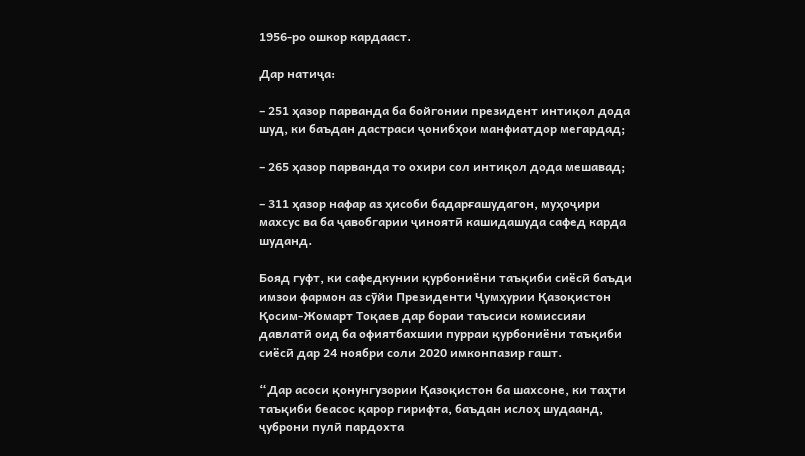1956-ро ошкор кардааст.

Дар натиҷа:

– 251 ҳазор парванда ба бойгонии президент интиқол дода шуд, ки баъдан дастраси ҷонибҳои манфиатдор мегардад;

– 265 ҳазор парванда то охири сол интиқол дода мешавад;

– 311 ҳазор нафар аз ҳисоби бадарғашудагон, муҳоҷири махсус ва ба ҷавобгарии ҷиноятӣ кашидашуда сафед карда шуданд.

Бояд гуфт, ки сафедкунии қурбониёни таъқиби сиёсӣ баъди имзои фармон аз сӯйи Президенти Ҷумҳурии Қазоқистон Қосим-Жомарт Тоқаев дар бораи таъсиси комиссияи давлатӣ оид ба офиятбахшии пурраи қурбониёни таъқиби сиёсӣ дар 24 ноябри соли 2020 имконпазир гашт.

“Дар асоси қонунгузории Қазоқистон ба шахсоне, ки таҳти таъқиби беасос қарор гирифта, баъдан ислоҳ шудаанд, ҷуброни пулӣ пардохта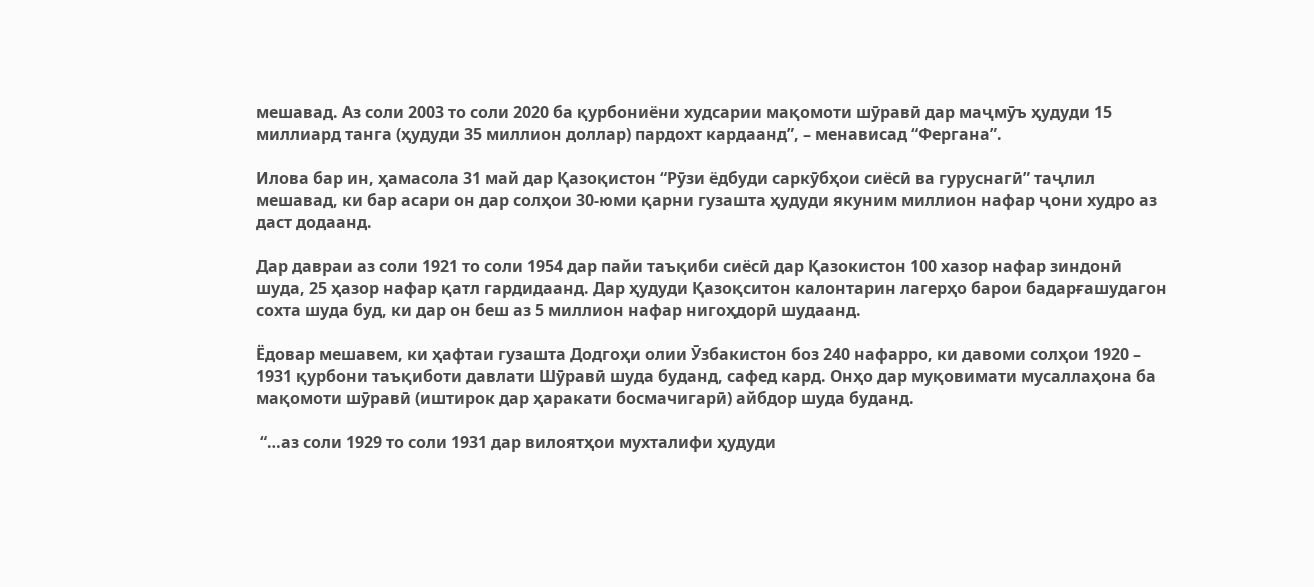мешавад. Аз соли 2003 то соли 2020 ба қурбониёни худсарии мақомоти шӯравӣ дар маҷмӯъ ҳудуди 15 миллиард танга (ҳудуди 35 миллион доллар) пардохт кардаанд”, – менависад “Фергана”.

Илова бар ин, ҳамасола 31 май дар Қазоқистон “Рӯзи ёдбуди саркӯбҳои сиёсӣ ва гуруснагӣ” таҷлил мешавад, ки бар асари он дар солҳои 30-юми қарни гузашта ҳудуди якуним миллион нафар ҷони худро аз даст додаанд.

Дар давраи аз соли 1921 то соли 1954 дар пайи таъқиби сиёсӣ дар Қазокистон 100 хазор нафар зиндонӣ шуда, 25 ҳазор нафар қатл гардидаанд. Дар ҳудуди Қазоқситон калонтарин лагерҳо барои бадарғашудагон сохта шуда буд, ки дар он беш аз 5 миллион нафар нигоҳдорӣ шудаанд.

Ёдовар мешавем, ки ҳафтаи гузашта Додгоҳи олии Ӯзбакистон боз 240 нафарро, ки давоми солҳои 1920 – 1931 қурбони таъқиботи давлати Шӯравӣ шуда буданд, сафед кард. Онҳо дар муқовимати мусаллаҳона ба мақомоти шӯравӣ (иштирок дар ҳаракати босмачигарӣ) айбдор шуда буданд.

 “…аз соли 1929 то соли 1931 дар вилоятҳои мухталифи ҳудуди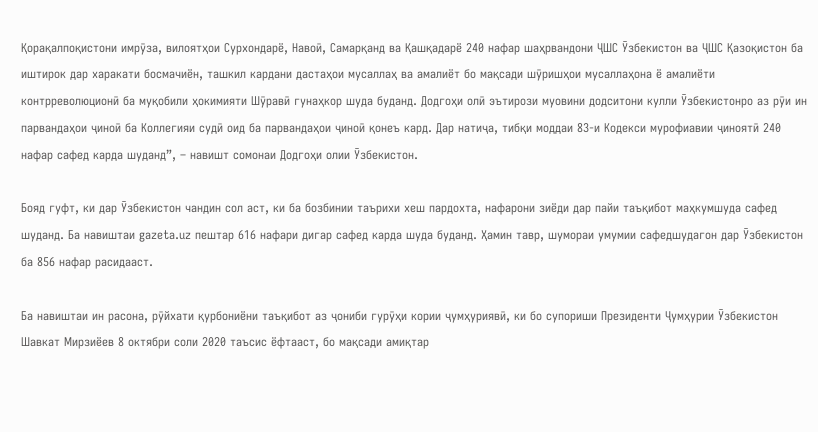Қорақалпоқистони имрӯза, вилоятҳои Сурхондарё, Навоӣ, Самарқанд ва Қашқадарё 240 нафар шаҳрвандони ҶШС Ӯзбекистон ва ҶШС Қазоқистон ба иштирок дар харакати босмачиён, ташкил кардани дастаҳои мусаллаҳ ва амалиёт бо мақсади шӯришҳои мусаллаҳона ё амалиёти контрреволюционӣ ба муқобили ҳокимияти Шӯравӣ гунаҳкор шуда буданд. Додгоҳи олӣ эътирози муовини додситони кулли Ӯзбекистонро аз рӯи ин парвандаҳои ҷиноӣ ба Коллегияи судӣ оид ба парвандаҳои ҷиноӣ қонеъ кард. Дар натиҷа, тибқи моддаи 83-и Кодекси мурофиавии ҷиноятӣ 240 нафар сафед карда шуданд”, – навишт сомонаи Додгоҳи олии Ӯзбекистон.

Бояд гуфт, ки дар Ӯзбекистон чандин сол аст, ки ба бозбинии таърихи хеш пардохта, нафарони зиёди дар пайи таъқибот маҳкумшуда сафед шуданд. Ба навиштаи gazeta.uz пештар 616 нафари дигар сафед карда шуда буданд. Ҳамин тавр, шумораи умумии сафедшудагон дар Ӯзбекистон ба 856 нафар расидааст.

Ба навиштаи ин расона, рӯйхати қурбониёни таъқибот аз ҷониби гурӯҳи кории ҷумҳуриявӣ, ки бо супориши Президенти Ҷумҳурии Ӯзбекистон Шавкат Мирзиёев 8 октябри соли 2020 таъсис ёфтааст, бо мақсади амиқтар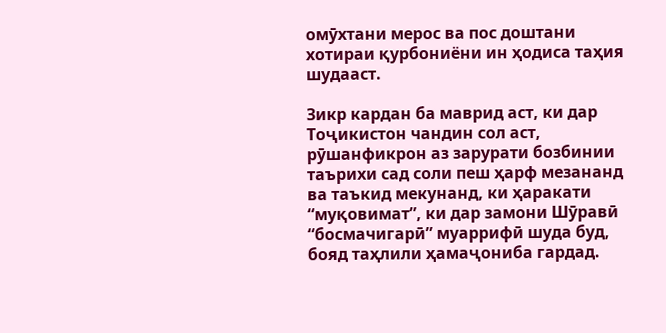омӯхтани мерос ва пос доштани хотираи қурбониёни ин ҳодиса таҳия шудааст.

Зикр кардан ба маврид аст, ки дар Тоҷикистон чандин сол аст, рӯшанфикрон аз зарурати бозбинии таърихи сад соли пеш ҳарф мезананд ва таъкид мекунанд, ки ҳаракати “муқовимат”, ки дар замони Шӯравӣ “босмачигарӣ” муаррифӣ шуда буд, бояд таҳлили ҳамаҷониба гардад.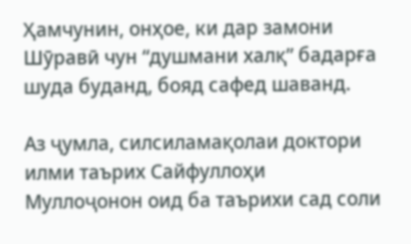Ҳамчунин, онҳое, ки дар замони Шӯравӣ чун “душмани халқ” бадарға шуда буданд, бояд сафед шаванд.

Аз ҷумла, силсиламақолаи доктори илми таърих Сайфуллоҳи Муллоҷонон оид ба таърихи сад соли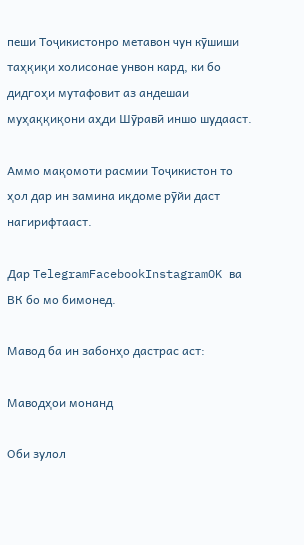пеши Тоҷикистонро метавон чун кӯшиши таҳқиқи холисонае унвон кард, ки бо дидгоҳи мутафовит аз андешаи муҳаққиқони аҳди Шӯравӣ иншо шудааст.

Аммо мақомоти расмии Тоҷикистон то ҳол дар ин замина иқдоме рӯйи даст нагирифтааст.

Дар TelegramFacebookInstagramOK ва ВК бо мо бимонед.

Мавод ба ин забонҳо дастрас аст:

Маводҳои монанд

Оби зулол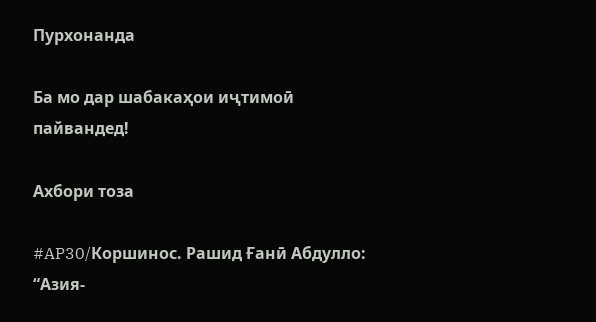Пурхонанда

Ба мо дар шабакаҳои иҷтимоӣ пайвандед!

Ахбори тоза

#AP30/Коршинос. Рашид Ғанӣ Абдулло: “Азия-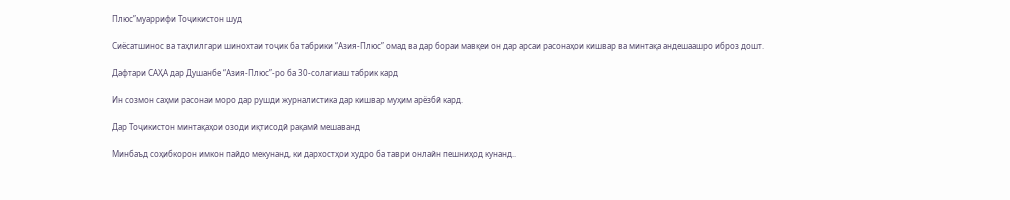Плюс”муаррифи Тоҷикистон шуд

Сиёсатшинос ва таҳлилгари шинохтаи тоҷик ба табрики “Азия-Плюс” омад ва дар бораи мавқеи он дар арсаи расонаҳои кишвар ва минтақа андешаашро иброз дошт.

Дафтари САҲА дар Душанбе “Азия-Плюс”-ро ба 30-солагиаш табрик кард

Ин созмон саҳми расонаи моро дар рушди журналистика дар кишвар муҳим арёзбӣ кард.

Дар Тоҷикистон минтақаҳои озоди иқтисодӣ рақамӣ мешаванд

Минбаъд соҳибкорон имкон пайдо мекунанд, ки дархостҳои худро ба таври онлайн пешниҳод кунанд..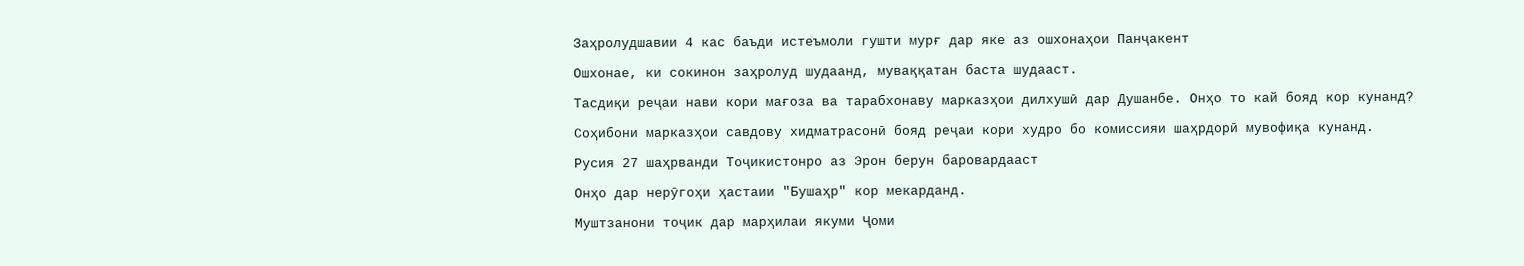Заҳролудшавии 4 кас баъди истеъмоли гушти мурғ дар яке аз ошхонаҳои Панҷакент

Ошхонае, ки сокинон заҳролуд шудаанд, муваққатан баста шудааст.

Тасдиқи реҷаи нави кори мағоза ва тарабхонаву марказҳои дилхушӣ дар Душанбе. Онҳо то кай бояд кор кунанд?

Соҳибони марказҳои савдову хидматрасонӣ бояд реҷаи кори худро бо комиссияи шаҳрдорӣ мувофиқа кунанд.

Русия 27 шаҳрванди Тоҷикистонро аз Эрон берун баровардааст

Онҳо дар нерӯгоҳи ҳастаии "Бушаҳр" кор мекарданд.

Муштзанони тоҷик дар марҳилаи якуми Ҷоми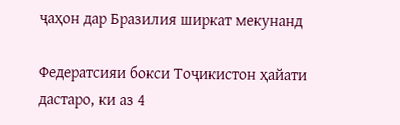ҷаҳон дар Бразилия ширкат мекунанд

Федератсияи бокси Тоҷикистон ҳайати дастаро, ки аз 4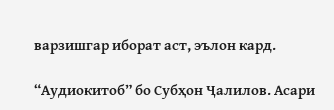варзишгар иборат аст, эълон кард.

“Аудиокитоб” бо Субҳон Ҷалилов. Асари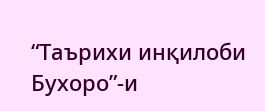“Таърихи инқилоби Бухоро”-и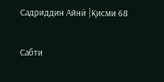Садриддин Айнӣ |Қисми 68

Cабти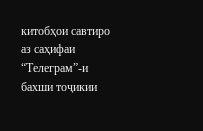китобҳои савтиро аз саҳифаи “Телеграм”-и бахши тоҷикии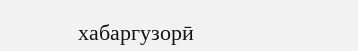хабаргузорӣ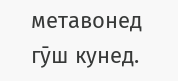метавонед гӯш кунед.